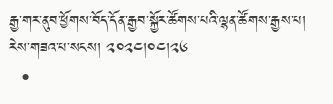རྒྱ་གར་ནུབ་ཕྱོགས་བོད་དོན་རྒྱབ་སྐྱོར་ཚོགས་པའི་ལྷན་ཚོགས་རྒྱས་པ།
རེས་གཟའ་པ་སངས། ༢༠༢༤།༠༤།༢༦
  •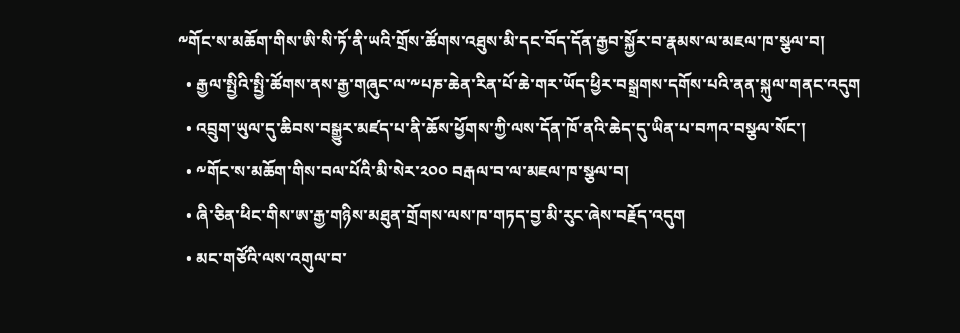༸གོང་ས་མཆོག་གིས་ཨི་སི་ཏོ་ནི་ཡའི་གྲོས་ཚོགས་འཐུས་མི་དང་བོད་དོན་རྒྱབ་སྐྱོར་བ་རྣམས་ལ་མཇལ་ཁ་སྩལ་བ།
  • རྒྱལ་སྤྱིའི་སྤྱི་ཚོགས་ནས་རྒྱ་གཞུང་ལ་༸པཎ་ཆེན་རིན་པོ་ཆེ་གར་ཡོད་ཕྱིར་བསྒྲགས་དགོས་པའི་ནན་སྐུལ་གནང་འདུག
  • འབྲུག་ཡུལ་དུ་ཆིབས་བསྒྱུར་མཛད་པ་ནི་ཆོས་ཕྱོགས་ཀྱི་ལས་དོན་ཁོ་ནའི་ཆེད་དུ་ཡིན་པ་བཀའ་བསྩལ་སོང་།
  • ༸གོང་ས་མཆོག་གིས་བལ་པོའི་མི་སེར་༢༠༠ བརྒལ་བ་ལ་མཇལ་ཁ་སྩལ་བ།
  • ཞི་ཅིན་ཕིང་གིས་ཨ་རྒྱ་གཉིས་མཐུན་གྲོགས་ལས་ཁ་གཏད་བྱ་མི་རུང་ཞེས་བརྗོད་འདུག
  • མང་གཙོའི་ལས་འགུལ་བ་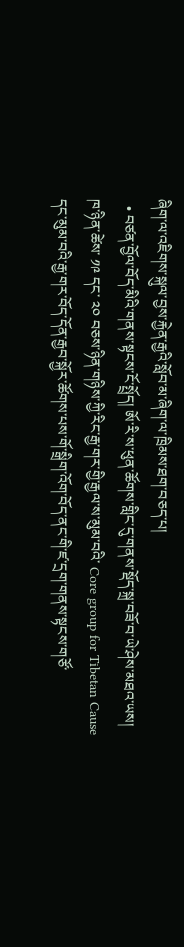ཞིག་ལ་འཇིགས་སྐུལ་བྱས་རྐྱེན་རྒྱའི་སློབ་མ་ཞིག་ལ་ཁྲིམས་ཐག་བཅད་པ།
  • བཙན་བྱོལ་བོད་མིའི་གནས་སྟངས་ངོ་སྤྲོད། ཨོ་རི་ས་ཕུན་ཚོགས་གླིང་དུ་གནས་སྡོད་སྐྲ་བཟོ་བ་ཡེ་ཤེས་མཐའ་ཡས།
ཁ་ཉིན་ཚེས་ ༡༩ དང་ ༢༠ བཅས་ཉིན་གཉིས་ཀྱི་རིང་རྒྱ་གར་གྱི་རྒྱལ་ས་མུམ་བའི་ Core group for Tibetan Cause དང་མུམ་བའི་རྒྱ་གར་བོད་དོན་རྒྱབ་སྐྱོར་ཚོགས་པས་གོ་སྒྲིག་འོག་བོད་ནང་གི་ཛ་དྲག་གནས་སྟངས་གཙོ་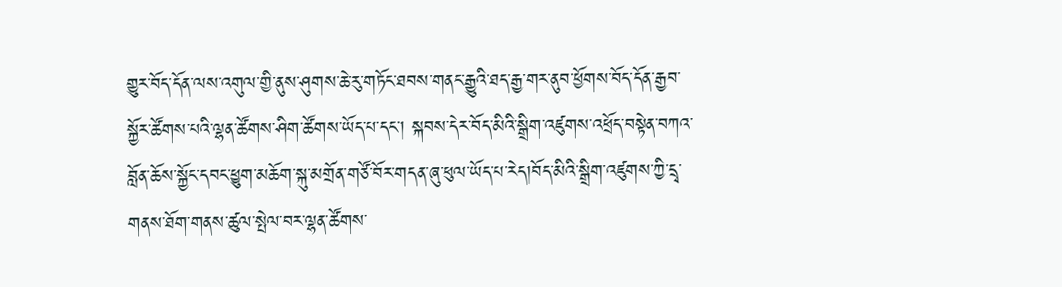གྱུར་བོད་དོན་ལས་འགུལ་གྱི་ནུས་ཤུགས་ཆེ་རུ་གཏོང་ཐབས་གནང་རྒྱུའི་ཐད་རྒྱ་གར་ནུབ་ཕྱོགས་བོད་དོན་རྒྱབ་སྐྱོར་ཚོགས་པའི་ལྷན་ཚོགས་ཤིག་ཚོགས་ཡོད་པ་དང་། སྐབས་དེར་བོད་མིའི་སྒྲིག་འཛུགས་འཕྲོད་བསྟེན་བཀའ་བློན་ཆོས་སྐྱོང་དབང་ཕྱུག་མཆོག་སྐུ་མགྲོན་གཙོ་བོར་གདན་ཞུ་ཕུལ་ཡོད་པ་རེད།བོད་མིའི་སྒྲིག་འཛུགས་ཀྱི་དྲྭ་གནས་ཐོག་གནས་ཚུལ་སྤེལ་བར་ལྷན་ཚོགས་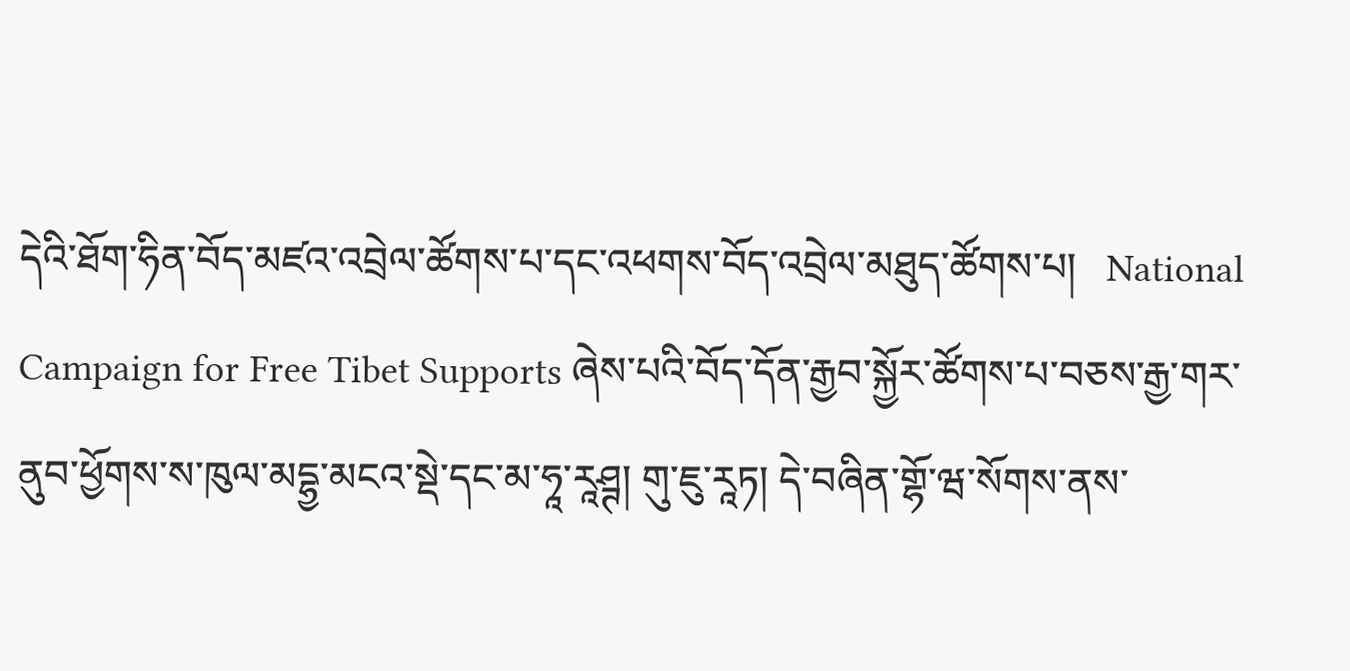དེའི་ཐོག་ཧིན་བོད་མཛའ་འབྲེལ་ཚོགས་པ་དང་འཕགས་བོད་འབྲེལ་མཐུད་ཚོགས་པ།   National Campaign for Free Tibet Supports ཞེས་པའི་བོད་དོན་རྒྱབ་སྐྱོར་ཚོགས་པ་བཅས་རྒྱ་གར་ནུབ་ཕྱོགས་ས་ཁུལ་མདྷྱ་མངའ་སྡེ་དང་མ་ཧཱ་རཱཤྚ། གུ་ཇུ་རཱཏ། དེ་བཞིན་གྷོ་ཝ་སོགས་ནས་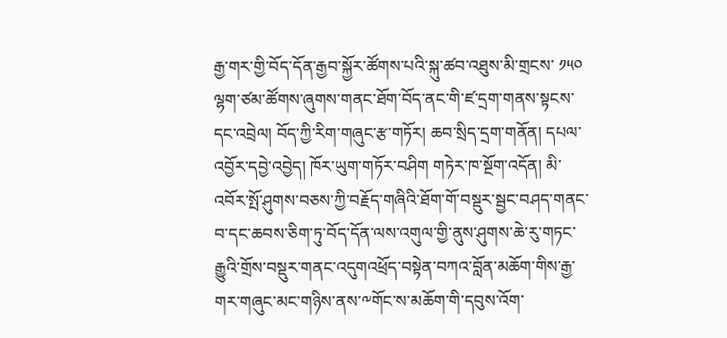རྒྱ་གར་གྱི་བོད་དོན་རྒྱབ་སྐྱོར་ཚོགས་པའི་སྐུ་ཚབ་འཐུས་མི་གྲངས་ ༡༥༠ ལྷག་ཙམ་ཚོགས་ཞུགས་གནང་ཐོག་བོད་ནང་གི་ཛ་དྲག་གནས་སྟངས་དང་འབྲེལ། བོད་ཀྱི་རིག་གཞུང་རྩ་གཏོར། ཆབ་སྲིད་དྲག་གནོན། དཔལ་འབྱོར་དབྱེ་འབྱེད། ཁོར་ཡུག་གཏོར་བཤིག གཏེར་ཁ་སྔོག་འདོན། མི་འབོར་སྤོ་ཤུགས་བཅས་ཀྱི་བརྗོད་གཞིའི་ཐོག་གོ་བསྡུར་སྦྱང་བཤད་གནང་བ་དང་ཆབས་ཅིག་ཏུ་བོད་དོན་ལས་འགུལ་གྱི་ནུས་ཤུགས་ཆེ་རུ་གཏང་རྒྱུའི་གྲོས་བསྡུར་གནང་འདུགའཕྲོད་བསྟེན་བཀའ་བློན་མཆོག་གིས་རྒྱ་གར་གཞུང་མང་གཉིས་ནས་༸གོང་ས་མཆོག་གི་དབུས་འོག་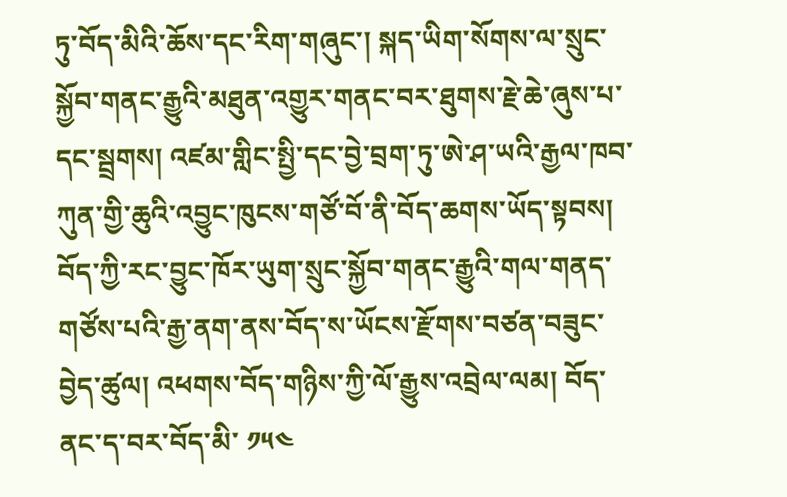ཏུ་བོད་མིའི་ཆོས་དང་རིག་གཞུང་། སྐད་ཡིག་སོགས་ལ་སྲུང་སྐྱོབ་གནང་རྒྱུའི་མཐུན་འགྱུར་གནང་བར་ཐུགས་རྗེ་ཆེ་ཞུས་པ་དང་སྦྲགས། འཛམ་གླིང་སྤྱི་དང་བྱེ་བྲག་ཏུ་ཨེ་ཤ་ཡའི་རྒྱལ་ཁབ་ཀུན་གྱི་ཆུའི་འབྱུང་ཁུངས་གཙོ་བོ་ནི་བོད་ཆགས་ཡོད་སྟབས། བོད་ཀྱི་རང་བྱུང་ཁོར་ཡུག་སྲུང་སྐྱོབ་གནང་རྒྱུའི་གལ་གནད་གཙོས་པའི་རྒྱ་ནག་ནས་བོད་ས་ཡོངས་རྫོགས་བཙན་བཟུང་བྱེད་ཚུལ། འཕགས་བོད་གཉིས་ཀྱི་ལོ་རྒྱུས་འབྲེལ་ལམ། བོད་ནང་ད་བར་བོད་མི་ ༡༥༤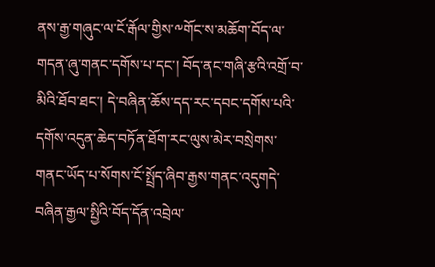ནས་རྒྱ་གཞུང་ལ་ངོ་རྒོལ་གྱིས་༸གོང་ས་མཆོག་བོད་ལ་གདན་ཞུ་གནང་དགོས་པ་དང་། བོད་ནང་གཞི་རྩའི་འགྲོ་བ་མིའི་ཐོབ་ཐང་། དེ་བཞིན་ཆོས་དད་རང་དབང་དགོས་པའི་དགོས་འདུན་ཆེད་བཏོན་ཐོག་རང་ལུས་མེར་བསྲེགས་གནང་ཡོད་པ་སོགས་ངོ་སྤྲོད་ཞིབ་རྒྱས་གནང་འདུགདེ་བཞིན་རྒྱལ་སྤྱིའི་བོད་དོན་འབྲེལ་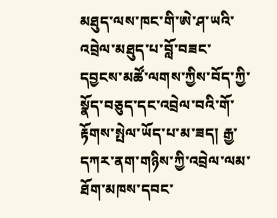མཐུད་ལས་ཁང་གི་ཨེ་ཤ་ཡའི་འབྲེལ་མཐུད་པ་བློ་བཟང་དབྱངས་མཚོ་ལགས་ཀྱིས་བོད་ཀྱི་སྣོད་བཅུད་དང་འབྲེལ་བའི་གོ་རྟོགས་སྤེལ་ཡོད་པ་མ་ཟད། རྒྱ་དཀར་ནག་གཉིས་ཀྱི་འབྲེལ་ལམ་ཐོག་མཁས་དབང་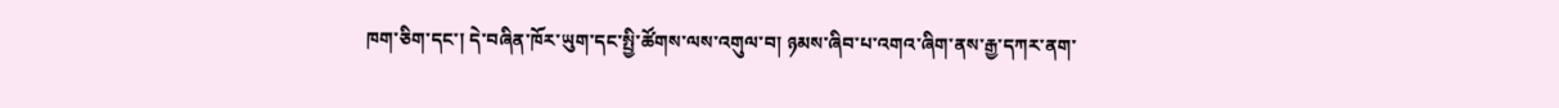ཁག་ཅིག་དང་། དེ་བཞིན་ཁོར་ཡུག་དང་སྤྱི་ཚོགས་ལས་འགུལ་བ། ཉམས་ཞིབ་པ་འགའ་ཞིག་ནས་རྒྱ་དཀར་ནག་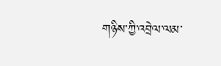གཉིས་ཀྱི་འབྲེལ་ལམ་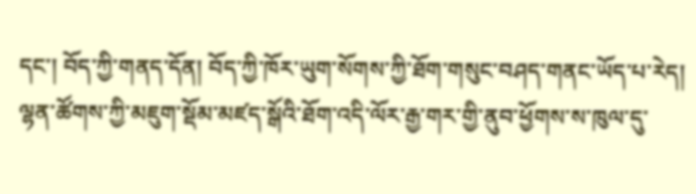དང་། བོད་ཀྱི་གནད་དོན། བོད་ཀྱི་ཁོར་ཡུག་སོགས་ཀྱི་ཐོག་གསུང་བཤད་གནང་ཡོད་པ་རེད། ལྷན་ཚོགས་ཀྱི་མཇུག་སྡོམ་མཛད་སྒོའི་ཐོག་འདི་ལོར་རྒྱ་གར་གྱི་ནུབ་ཕྱོགས་ས་ཁུལ་དུ་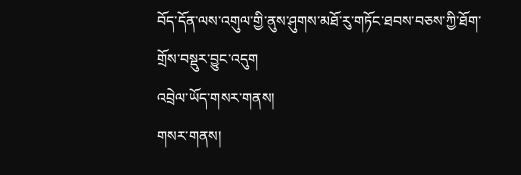བོད་དོན་ལས་འགུལ་གྱི་ནུས་ཤུགས་མཐོ་རུ་གཏོང་ཐབས་བཅས་ཀྱི་ཐོག་གྲོས་བསྡུར་བྱུང་འདུག
འབྲེལ་ཡོད་གསར་གནས།
གསར་གནས།